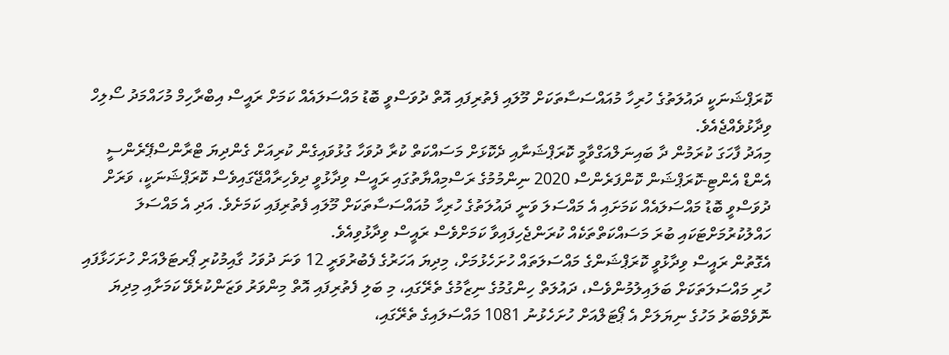ކޮރަޕްޝަނަކީ ދައުލަތުގެ ހުރިހާ މުއައްސަސާތަކަށް މޫލައި ފެތުރިފައި އޮތް ދުވަސްވީ ބޮޑު މައްސަލައެއް ކަމަށް ރައީސް އިބްރާހިމް މުހައްމަދު ސޯލިހް ވިދާޅުވެއްޖެއެވެ.
މިއަދު ފާހަގަ ކުރަމުން ދާ ބައިނަލްއަގްވާމީ ކޮރަޕްޝަނާއި ދެކޮޅަށް މަސައްކަތް ކުރާ ދުވަހާ ގުޅުވައިގެން ކުރިއަށް ގެންދިޔަ ޓްރާންސްޕޭރެންސީ އެންޑް އެންޓި-ކޮރަޕްޝަން ކޮންފަރެންސް 2020 ނިންމުމުގެ ރަސްމިއްޔާތުގައި ރައީސް ވިދާޅުވީ ދިވެހިރާއްޖޭގައިވެސް ކޮރަޕްޝަނަކީ، ވަރަށް ދުވަސްވީ ބޮޑު މައްސަލައެއް ކަމަށައި އެ މައްސަލަ ވަނީ ދައުލަތުގެ ހުރިހާ މުއައްސަސާތަކަށް މޫލައި ފެތުރިފައި ކަމަށެވެ. އަދި އެ މައްސަލަ ހައްލުކުރުމަށްޓަކައި ބުރަ މަސައްކަތްތަކެއް ކުރަންޖެހިފައިވާ ކަމަށްވެސް ރައީސް ވިދާޅުވިއެވެ.
އެގޮތުން ރައީސް ވިދާޅުވީ ކޮރަޕްޝަންގެ މައްސަލަތައް ހުށަހެޅުމަށް، މިދިޔަ އަހަރުގެ ފެބުރުވަރީ 12 ވަނަ ދުވަހު ގާއިމުކުރި ޕޯރޓަލްއަށް ހުށަހަޅާފައި ހުރި މައްސަލަތަކަށް ބަލައިލުމުންވެސް، ދައުލަތް ހިންގުމުގެ ނިޒާމުގެ ތެރޭގައި، މި ބަލި ފެތުރިފައި އޮތް މިންވަރު ވަޒަންކުރެވޭ ކަމަށާއި މިދިޔަ ނޮވެމްބަރު މަހުގެ ނިޔަލަށް އެ ޕޯޓަލްއަށް ހުށަހެޅުނު 1081 މައްސަލައިގެ ތެރޭގައި،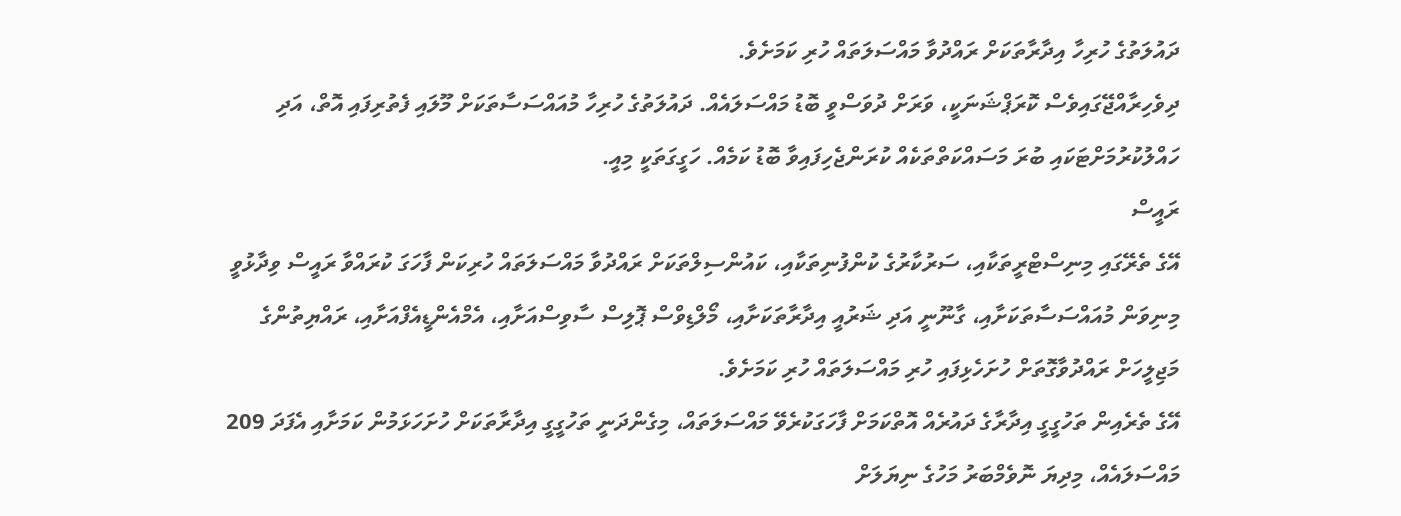ދައުލަތުގެ ހުރިހާ އިދާރާތަކަށް ރައްދުވާ މައްސަލަތައް ހުރި ކަމަށެވެ.
ދިވެހިރާއްޖޭގައިވެސް ކޮރަޕްޝަނަކީ، ވަރަށް ދުވަސްވީ ބޮޑު މައްސަލައެއް. ދައުލަތުގެ ހުރިހާ މުއައްސަސާތަކަށް މޫލައި ފެތުރިފައި އޮތް، އަދި ހައްލުކުރުމަށްޓަކައި ބުރަ މަސައްކަތްތަކެއް ކުރަންޖެހިފައިވާ ބޮޑު ކަމެއް. ހަގީގަތަކީ މިއީ.
ރައީސް
އޭގެ ތެރޭގައި މިނިސްޓްރީތަކާއި، ސަރުކާރުގެ ކުންފުނިތަކާއި، ކައުންސިލްތަކަށް ރައްދުވާ މައްސަލަތައް ހުރިކަން ފާހަގަ ކުރައްވާ ރައީސް ވިދާޅުވީ މިނިވަން މުއައްސަސާތަކަށާއި، ގާނޫނީ އަދި ޝަރުއީ އިދާރާތަކަށާއި، މޯލްޑިވްސް ޕޮލިސް ސާވިސްއަށާއި، އެމްއެންޑީއެފްއަށާއި، ރައްޔިތުންގެ މަޖިލީހަށް ރައްދުވާގޮތަށް ހުށަހެޅިފައި ހުރި މައްސަލަތައް ހުރި ކަމަށެވެ.
އޭގެ ތެރެއިން ތަހުގީގީ އިދާރާގެ ދައުރެއް އޮތްކަމަށް ފާހަގަކުރެވޭ މައްސަލަތައް، މިގެންދަނީ ތަހުގީގީ އިދާރާތަކަށް ހުށަހަޅަމުން ކަމަށާއި އެފަދަ 209 މައްސަލައެއް، މިދިޔަ ނޮވެމްބަރު މަހުގެ ނިޔަލަށް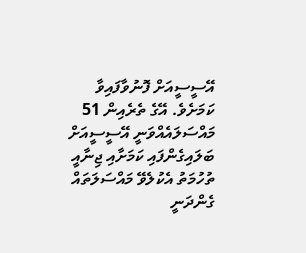އޭސީސީއަށް ފޮނުވާފައިވާ ކަމަށެވެ. އޭގެ ތެރެއިން 51 މައްސަލައެއްވަނީ އޭސީސީއަށް ބަލައިގެންފައި ކަމަށާއި ޖިނާއީ ތުހުމަތު އެކުލެވޭ މައްސަލަތައް ގެންދަނީ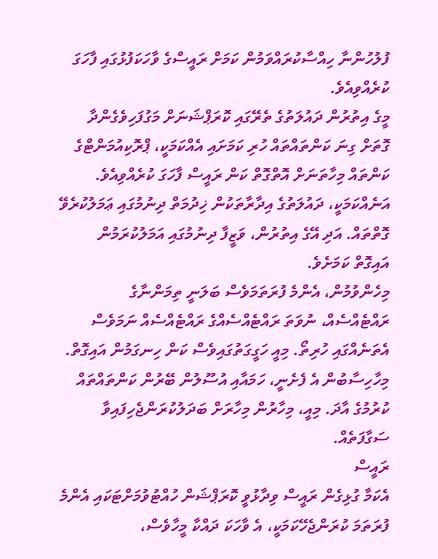ފުލުހުންނާ ހިއްސާކުރައްވަމުން ކަމަށް ރައީސްގެ ވާހަކަފުޅުގައި ފާހަގަ ކުރެއްވިއެވެ.
މީގެ އިތުރުން ދައުލަތުގެ ތެރޭގައި ކޮރަޕްޝަނަށް މަގުފަހިވެގެންދާ ގޮތަށް ގިނަ ކަންތައްތައް ހުރި ކަމަށައި އެއްކަމަކީ، ޕްރޮކިއުމަންޓްގެ ކަންތައް މިހާތަނަށް އޮތްގޮތް ކަން ރައީސް ފާހަގަ ކުރެއްވިއެވެ. އަނެއްކަމަކީ، ދައުލަތުގެ އިދާރާތަކުން ޚިދުމަތް ދިނުމުގައި ޢަމަލުކުރެވޭ ގޮތްތައް. އަދި އޭގެ އިތުރުން، ވަޒީފާ ދިނުމުގައި އަމަލުކުރަމުން އައިގޮތް ކަމަށެވެ.
މިހެންވުމުން، އެންމެ ފުރަތަމަވެސް ބަލަނީ ތިމަންނާގެ ރައްޓެއްސެއް، ނުވަތަ ރައްޓެއްސެއްގެ ރައްޓެއްސެއް ނަމަވެސް އެތަނެއްގައި ހުރިތޯ. މިއީ ހަގީގަތުގައިވެސް ކަން ހިނގަމުން އައިގޮތް. މިހާހިސާބުން އެ ފެށެނީ، ހަމައާއި އުސޫލުން ބޭރުން ކަންތައްތައް ކުރުމުގެ އާދަ. މިއީ، މިހާރުން މިހާރަށް ބަދަލުކުރަންޖެހިފައިވާ ސަގާފަތެއް.
ރައީސް
އެކަމާ ގުޅިގެން ރައީސް ވިދާޅުވީ ކޮރަޕްޝަން ހުއްޓުވުމަށްޓަކައި އެންމެ ފުރަތަމަ ކުރަންޖެހޭކަމަކީ، އެ ވާހަކަ ދައްކާ މީހާވެސް،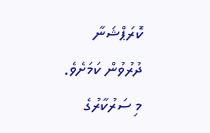ކޮރަޕްޝަނާ ދުރުވުން ކަމަށެވެ.
މި ސަރުކާރުގެ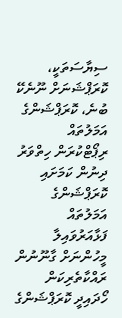ސިޔާސަތަކީ، ކޮރަޕްޝަނަށް ނޫނެކޭ ބުނެ، ކޮރަޕްޝަންގެ އަމަލުތައް ރިޕޯޓްކުރަން ހިތްވަރު ދިނުން ކަމަށައި ކޮރަޕްޝަންގެ އަމަލުތައް ފަޅާއަރުވައިލާ މީހުންނަށް ގާނޫނުން ރައްކާތެރިކަން ހޯދައިދީ ކޮރަޕްޝަންގެ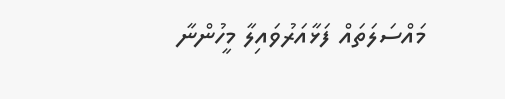މައްސަލަތައް ފަޅާއަރުވައިލާ މީހުންނާ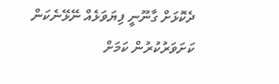ދެކޮޅަށް ގާނޫނީ ފިޔަވަޅެއް ނޭޅޭނެކަން ކަށަވަރުކުރުން ކަމަށް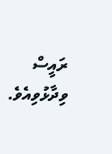ރައީސް ވިދާޅުވިއެވެ.